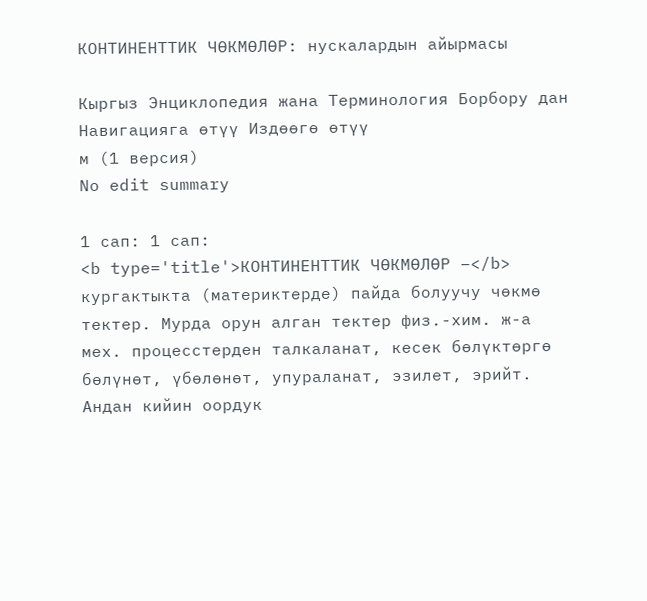КОНТИНЕНТТИК ЧӨКМӨЛӨР: нускалардын айырмасы

Кыргыз Энциклопедия жана Терминология Борбору дан
Навигацияга өтүү Издөөгө өтүү
м (1 версия)
No edit summary

1 сап: 1 сап:
<b type='title'>КОНТИНЕНТТИК ЧӨКМӨЛӨР –</b> кургактыкта (материктерде) пайда болуучу чөкмө тектер. Мурда орун алган тектер физ.-хим. ж-а мех. процесстерден талкаланат, кесек бөлүктөргө бөлүнөт, үбөлөнөт, упураланат, эзилет, эрийт. Андан кийин оордук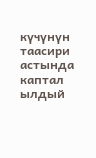күчүнүн таасири астында каптал ылдый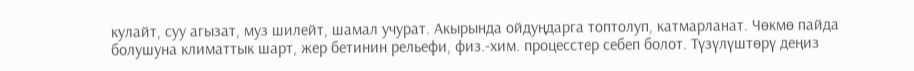кулайт, суу агызат, муз шилейт, шамал учурат. Акырында ойдуңдарга топтолуп, катмарланат. Чөкмө пайда болушуна климаттык шарт, жер бетинин рельефи, физ.-хим. процесстер себеп болот. Түзүлүштөрү деңиз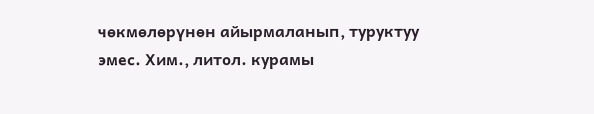чөкмөлөрүнөн айырмаланып, туруктуу эмес. Хим., литол. курамы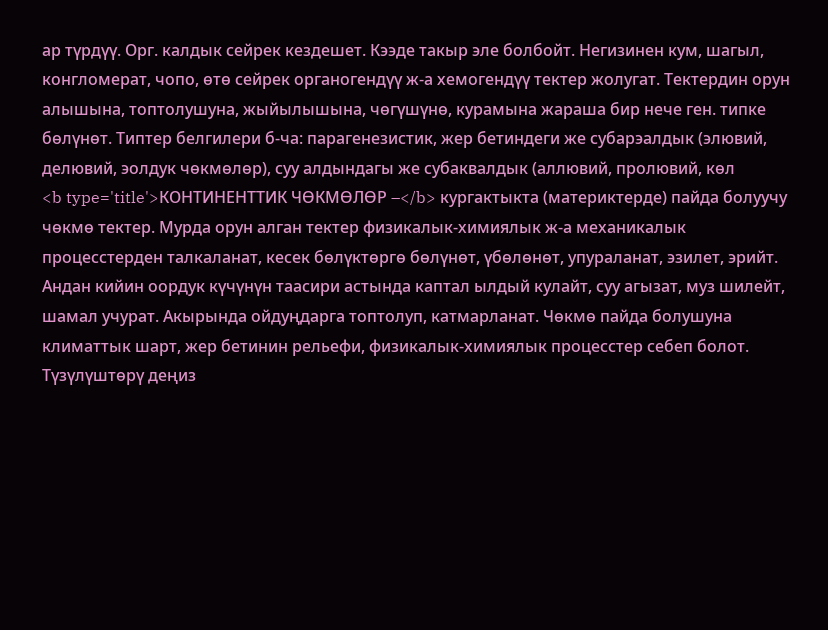ар түрдүү. Орг. калдык сейрек кездешет. Кээде такыр эле болбойт. Негизинен кум, шагыл, конгломерат, чопо, өтө сейрек органогендүү ж-а хемогендүү тектер жолугат. Тектердин орун алышына, топтолушуна, жыйылышына, чөгүшүнө, курамына жараша бир нече ген. типке бөлүнөт. Типтер белгилери б-ча: парагенезистик, жер бетиндеги же субарэалдык (элювий, делювий, эолдук чөкмөлөр), суу алдындагы же субаквалдык (аллювий, пролювий, көл
<b type='title'>КОНТИНЕНТТИК ЧӨКМӨЛӨР –</b> кургактыкта (материктерде) пайда болуучу чөкмө тектер. Мурда орун алган тектер физикалык-химиялык ж-а механикалык процесстерден талкаланат, кесек бөлүктөргө бөлүнөт, үбөлөнөт, упураланат, эзилет, эрийт. Андан кийин оордук күчүнүн таасири астында каптал ылдый кулайт, суу агызат, муз шилейт, шамал учурат. Акырында ойдуңдарга топтолуп, катмарланат. Чөкмө пайда болушуна климаттык шарт, жер бетинин рельефи, физикалык-химиялык процесстер себеп болот. Түзүлүштөрү деңиз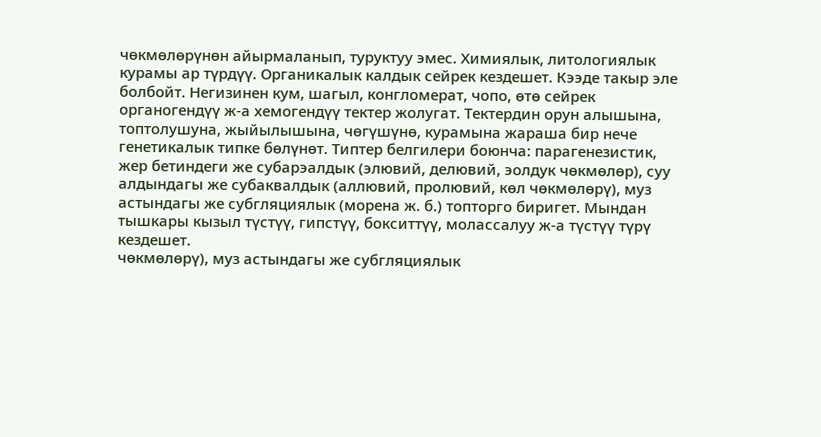чөкмөлөрүнөн айырмаланып, туруктуу эмес. Химиялык, литологиялык курамы ар түрдүү. Органикалык калдык сейрек кездешет. Кээде такыр эле болбойт. Негизинен кум, шагыл, конгломерат, чопо, өтө сейрек органогендүү ж-а хемогендүү тектер жолугат. Тектердин орун алышына, топтолушуна, жыйылышына, чөгүшүнө, курамына жараша бир нече генетикалык типке бөлүнөт. Типтер белгилери боюнча: парагенезистик, жер бетиндеги же субарэалдык (элювий, делювий, эолдук чөкмөлөр), суу алдындагы же субаквалдык (аллювий, пролювий, көл чөкмөлөрү), муз астындагы же субгляциялык (морена ж. б.) топторго биригет. Мындан тышкары кызыл түстүү, гипстүү, бокситтүү, молассалуу ж-а түстүү түрү кездешет.
чөкмөлөрү), муз астындагы же субгляциялык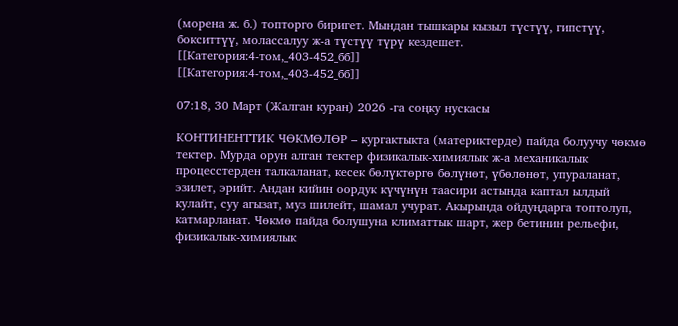(морена ж. б.) топторго биригет. Мындан тышкары кызыл түстүү, гипстүү, бокситтүү, молассалуу ж-а түстүү түрү кездешет.
[[Категория:4-том,_403-452_бб]]
[[Категория:4-том,_403-452_бб]]

07:18, 30 Март (Жалган куран) 2026 -га соңку нускасы

КОНТИНЕНТТИК ЧӨКМӨЛӨР – кургактыкта (материктерде) пайда болуучу чөкмө тектер. Мурда орун алган тектер физикалык-химиялык ж-а механикалык процесстерден талкаланат, кесек бөлүктөргө бөлүнөт, үбөлөнөт, упураланат, эзилет, эрийт. Андан кийин оордук күчүнүн таасири астында каптал ылдый кулайт, суу агызат, муз шилейт, шамал учурат. Акырында ойдуңдарга топтолуп, катмарланат. Чөкмө пайда болушуна климаттык шарт, жер бетинин рельефи, физикалык-химиялык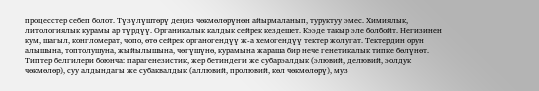процесстер себеп болот. Түзүлүштөрү деңиз чөкмөлөрүнөн айырмаланып, туруктуу эмес. Химиялык, литологиялык курамы ар түрдүү. Органикалык калдык сейрек кездешет. Кээде такыр эле болбойт. Негизинен кум, шагыл, конгломерат, чопо, өтө сейрек органогендүү ж-а хемогендүү тектер жолугат. Тектердин орун алышына, топтолушуна, жыйылышына, чөгүшүнө, курамына жараша бир нече генетикалык типке бөлүнөт. Типтер белгилери боюнча: парагенезистик, жер бетиндеги же субарэалдык (элювий, делювий, эолдук чөкмөлөр), суу алдындагы же субаквалдык (аллювий, пролювий, көл чөкмөлөрү), муз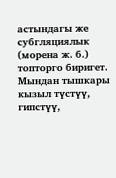астындагы же субгляциялык (морена ж. б.) топторго биригет. Мындан тышкары кызыл түстүү, гипстүү,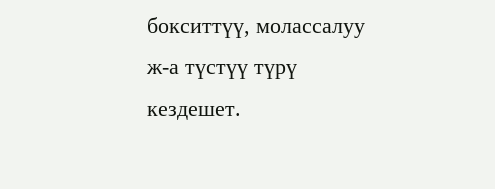бокситтүү, молассалуу ж-а түстүү түрү кездешет.